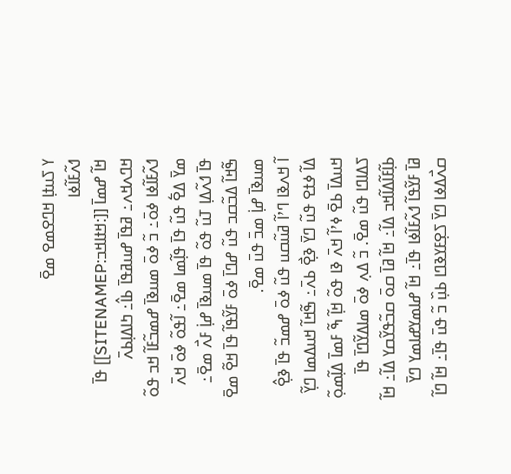ߌ ߖߎߙߊ߲ ߞߣߐߘߐ ߘߐ߫
ߗߍ߬ߓߊ߬ߦߊ
ߞߊ߬ ߝߘߊ߫ [[:ߞߙߊߞߏ:SITENAMEP]] ߟߊ߫
ߞߣߍߞߍ߸ ߥߟߊ߫ ߝߎߥߟߊ߫ ߕߊ߮߸ ߤߊߡߊ߲ߕߍ߫ ߗߍ߬ߓߊ߬ߦߊ ߦߋ߫߸ ߏ߬ ߦߋ߫ ߘߎߢߊ߫ ߝߘߏ߬ߓߊ߬ ߞߏ ߟߋ߬ ߘߌ߫ ߡߐ߱ ߟߎ߬ ߟߊ߫ ߟߊ߲߬ߘߊ ߘߐ߫߸ ߊ߬ߟߋ߬ ߦߋ߫ ߞߍ߫ ߟߊ߫ ߗߍ߬ߡߊ߲ ߠߎ߬ ߟߋ߬ ߟߊ߫ ߘߎߢߊ߫ ߝߊ߲߭ ߓߍ߯ ߘߐ߫߸ ߒ߬ߞߊ߬ ߡߏ߬ߛߏ ߟߎ߬ ߝߣߊ߫ ߦߋ߫ ߓߌ߬ߟߊ߬ ߟߊ߫ ߞߐ߬ ߘߐ߫ ߘߎߢߊ߫ ߝߊ߲߭ ߘߏ߫ ߟߎ߫ ߘߐ߫.
ߊ߬ ߞߍߢߊ ߣߴߊ߬ ߥߎ߬ߛߎ ߟߎ߬ ߦߋ߫ ߝߘߏ߬ ߟߊ߫ ߢߐ߲߮ ߡߊ߬ ߦߙߐ ߟߎ߬ ߣߌ߫ ߢߐ߲߯ ߕߍ߫߸ ߒ߬ߞߊ߬ ߞߎߡߘߊ ߣߌ߲߬ ߞߎߡߊ߫ ߕߐ߫ ߦߴߊ߬ ߞߍ߫ ߢߊ ߟߋ߬ ߞߊ߲߬ ߒ߬ ߓߘߊ߫ ߡߊ߲߬ߘߋ߲߬ ߖߡߊߣߊ ߟߎ߬ ߘߐ߫. ߏ߬ ߡߍ߲ ߦߋ߫ ߘߊߡߌ߬ߣߊ߫ ߟߊ߫ ߕߊ߲߬ߓߊ߬ߡߊ߬ߞߏ ߡߊ߬߸ ߞߊ߬ ߥߊ߫ ߛߋ߫ ߛߏ߬ߟߌ߬ߛߌ ߡߊ߬߸ ߞߊ߬ ߥߊ߫ ߓߌ߬ߟߊ߬ ߗߍ߬ߓߊ߬ߦߊ ߟߊ߫߸ ߞߊ߬ ߝߊߘߌߝߊߘߌ ߣߌ߫ ߛߍ߯ߡߦߊ ߣߌ߫ ߖߐ߲ߓߌߢߣߊ ߕߎ߲߰ ߏ߬ ߟߎ߫ ߟߊ߫߸ ߞߊ߬ ߣߊ߬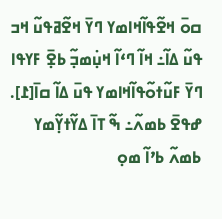ߛߋ߫ ߞߐ߬ߟߊ߬ߞߊߘߌ ߣߌ߫ ߞߐ߬ߥߟߎ߬ ߞߏ ߟߎ߬ ߡߊ߬߸ ߞߊ߬ ߣߵߊ߬ ߞߎ߲߭ߘߏ߲߬ ߕߐ߲߫ ߓߌߟߊ ߣߌ߫ ߓߎ߬ߙߋ߬ߟߊ߬ߞߊߘߌ ߟߎ߫ ߡߊ߬ ߛߊ߫[߁].
ߝߟߐ߫ ߕߘߍ߬߸ ߒ߬ ߠߊ߫ ߡߌ߬ߙߌ߲߬ߘߌ ߕߘߍ߬ ߕߴߊ߬ ߘߋ߲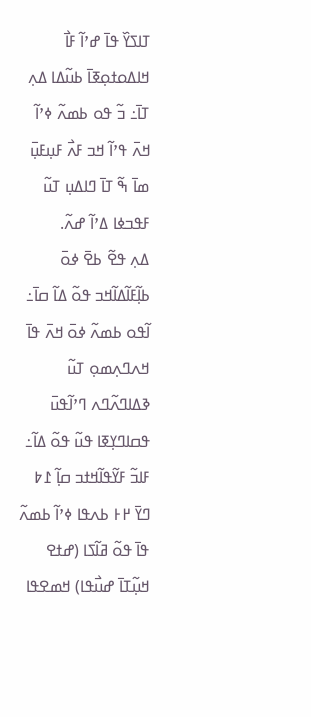ߠߊߖߌ߰ ߟߊ߫ ߝߴߊ߬ ߓߊ߯ ߞߊߡߋߙߋ߲ߧߊ߫ ߕߎ߬ߡߊ ߡߍ߲ ߠߊ߫߸ ߏ߬ ߟߋ ߕߘߍ߬ ߦߴߊ߬ ߞߍ߫ ߟߴߊ߬ ߞߏ ߓߍ߯ ߓߎ߲ߓߎ߲߫ ߘߊ߫ ߒ߬ ߠߊ߫ ߣߊߡߎ߲ ߠߎ߬ ߓߟߏߦߊ ߡߴߊ߬ ߝߍ߬.
ߡߍ߲ ߟߐ߬ ߕߐ߫ ߦߋ߫ ߕߊ߲߬ߓߊ߬ߡߊ߬ߞߏ ߟߋ߬ ߡߊ߬ ߛߊ߫߸ ߊ߬ߟߋ ߕߘߍ߬ ߦߋ߫ ߞߍ߫ ߟߊ߫ ߞߍߣߍ߲ߘߋ߲ ߠߎ߬ ߢߡߊߣߍ߬ߣߍ ߣߴߊ߬ߟߎ߫ ߟߛߊߣߌ߲ߧߊ ߟߎ߬ ߟߋ߬ ߡߊ߬߸ ߓߊߏ߬ ߓߌ߬ߟߊ߬ߞߙߏ ߛߊ߲߬ ߁߈ ߣߌ߫ ߂߅ ߕߍߟߊ ߦߴߊ߬ ߕߘߍ߬ ߟߊ߫ ߟߋ߬ ߥߊ߬ߖߊ (ߝߙߐ ߞߎ߲߬ߠߊ߫ ߝߎ߯ߟߊ) ߞߘߐߟߊ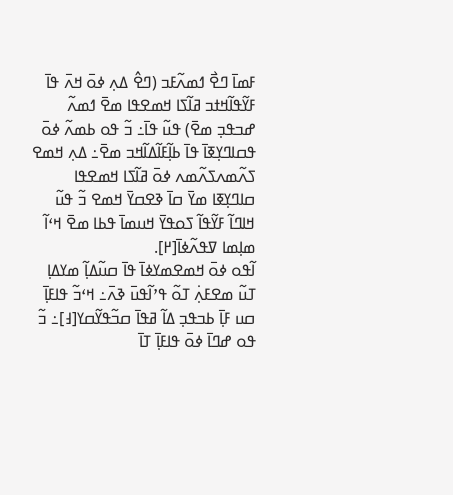ߓߘߊ߫ ߣߐ߯ ߗߘߍ߬ߓߏ (ߣߐ߮ ߡߍ߲ ߦߋ߫ ߞߍ߫ ߟߊ߫ ߓߌ߬ߟߊ߬ߞߙߏ ߥߊ߬ߖߊ ߞߘߐߟߊ ߘߐ߫ ߗߘߍ߬ ߝߏߟߏ߲ ߘߐ߫) ߟߎ߬ ߟߊ߫߸ ߏ߬ ߟߋ ߕߘߍ߬ ߦߋ߫ ߟߛߊߣߌ߲ߧߊ߫ ߟߊ߫ ߕߊ߲߬ߓߊ߬ߡߊ߬ߞߏ ߘߐ߫߸ ߡߍ߲ ߞߘߐ ߖߍ߬ߘߍߖߍ߬ߘߍ ߦߋ߫ ߥߊ߬ߖߊ ߞߘߐߟߊ ߛߊߣߌ߲ߧߊ ߘߌ߫ ߛߊ߫ ߢߐߛߌ߫ ߞߘߐ ߏ߬ ߟߎ߬ ߞߊߣߊ߬ ߓߌ߬ߟߊ߬ ߖߋߟߌ߫ ߞߎߘߊ߫ ߟߕߊ ߘߐ߫ ߞߵߊ߬ ߘߊ߲ߘߊ ߜߟߍ߬ߦߊ߫[߂].
ߊ߬ߟߋ ߦߋ߫ ߞߘߐߘߌߦߊ߫ ߟߊ߫ ߛߎ߬ߡߊ߲߬ ߘߌߡߊ߲ ߠߎ߬ ߘߐߓߍ߲߭ ߠߋ߬ ߟߴߊ߬ߟߎ߫ ߢߍ߫߸ ߞߵߏ߬ ߟߊߓߊ߲߫ ߛߎ ߓߊ߲߫ ߕߏߟߏ߲ ߡߊ߬ ߥߟߊ߫ ߛߏ߬ߟߌ߬ߛߌ[߃]߸ ߏ߬ ߟߋ ߝߣߊ߫ ߦߋ߫ ߟߊߓߊ߲߫ ߠߊ߫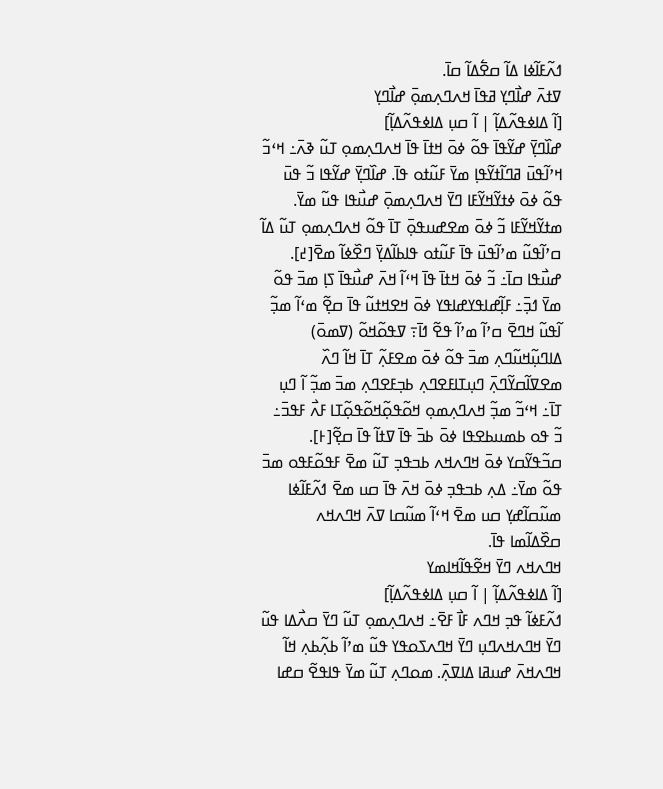ߗߍ߬ߓߊ߬ߦߊ ߡߊ߬ ߛߐ߱ߡߊ߬ ߛߊ߫.
ߜߙߍ߫ ߝߊ߯ߣߌ߲ ߥߟߊ߫ ߞߍߣߍ߲ߘߋ߲߫ ߝߊ߯ߣߌ߲
[ߊ߬ ߡߊߦߟߍ߬ߡߊ߲߬ | ߊ߬ ߛߎ߲ ߡߊߦߟߍ߬ߡߊ߲߬]
ߝߊ߰ߣߌ߲߫ ߝߌ߬ߟߊ߫ ߟߋ߬ ߦߋ߫ ߞߙߊ߫ ߟߊ߫ ߞߍߣߍ߲ߘߋ߲ ߠߎ߬ ߢߍ߫߸ ߞߵߏ߬ ߞߴߊ߬ߟߎ߫ ߥߣߊ߬ߙߌ߬ߟߊ߲ ߘߌ߫ ߓߎ߬ߙߋ ߟߊ߫. ߝߊ߰ߣߌ߲߫ ߝߌ߬ߟߊ ߏ߬ ߟߎ߫ ߟߋ߬ ߦߋ߫ ߦߙߌ߬ߞߌ߬ߓߊ ߣߌ߫ ߞߍߣߍ߲ߘߋ߲߫ ߝߎ߯ߟߊ ߟߎ߬ ߘߌ߫. ߘߙߌ߬ߞߌ߬ߓߊ ߏ߬ ߦߋ߫ ߘߐߝߎߟߋ߲߫ ߠߊ߫ ߟߋ߬ ߞߍߣߍ߲ߘߋ߲ ߠߎ߬ ߡߊ߬ ߛߴߊ߬ߟߎ߬ ߘߴߊ߬ߟߎ߫ ߟߊ߫ ߓߎ߬ߙߋ ߟߊߕߊ߬ߡߌ߲߫ ߣߐ߰ߦߊ߬ ߘߐ߫[߄].
ߝߎ߯ߟߊ ߛߊ߫߸ ߏ߬ ߦߋ߫ ߞߙߊ߫ ߟߊ߫ ߞߵߊ߬ ߞߍ߫ ߝߎ߯ߟߊ߫ ߖߊ߲ ߘߏ߫ ߟߋ߬ ߘߌ߫ ߗߏ߲߫߸ ߓߊ߲߬ߝߊߟߌߝߊߟߌ ߦߋ߫ ߞߐߞߙߎ߬ ߟߊ߫ ߛߐ߲߬ ߘߵߊ߬ ߘߏ߲߬ ߊ߬ߟߎ߬ ߞߣߐ߫ ߛߴߊ߬ ߘߴߊ߬ ߟߐ߬ ߗߊ߫߹ ߜߟߋ߬ߞߋ߬ (ߜߘߋ߫) ߡߊߣߎ߲߬ߞߎ߬ߣߍ߲ ߘߏ߫ ߟߋ߬ ߦߋ߫ ߘߐߓߍ߲߬ ߠߊ߫ ߞߊ߬ ߣߍ߰ ߘߐߜߊ߬ߛߌ߬ߣߍ߲߫ ߣߎ߲ߠߊߓߐߣߍ߲ ߕߏ߲ߓߐߣߍ߲ ߘߏ߫ ߘߏ߲߬ ߊ߬ ߣߎ߲ ߠߊ߫߸ ߞߵߏ߬ ߘߏ߲߬ ߞߍߣߍ߲ߘߋ߲ ߞߋ߬ߟߋ߲߬ߞߋ߬ߟߋ߲߬ߠߊ ߓߍ߯ ߓߟߏ߫߸ ߏ߬ ߟߋ ߕߘߎߕߐߟߊ ߦߋ߫ ߕߏ߫ ߟߊ߫ ߜߙߊ߬ ߟߊ߫ ߛߐ߲߬[߅].
ߛߏ߬ߟߌ߬ߛߌ ߦߋ߫ ߞߣߍߞߍ ߕߏߟߏ߲ ߠߎ߬ ߘߐ߫ ߓߟߋ߬ߓߟߋ ߘߏ߫ ߟߋ߬ ߘߌ߫߸ ߡߍ߲ ߕߏߟߏ߲ ߦߋ߫ ߞߍ߫ ߟߊ߫ ߛߎ ߘߐ߫ ߗߍ߬ߓߊ߬ߦߊ ߘߎ߬ߛߊ߬ߝߌ߲ ߛߎ ߘߐ߫ ߞߵߊ߬ ߘߎ߬ߛߊ ߜߍ߫ ߞߣߍߞߍ ߛߐ߰ߡߊ߬ߘߊ ߟߊ߫.
ߞߣߍߞߍ ߣߌ߫ ߞߐ߬ߟߊ߬ߞߊߘߌ
[ߊ߬ ߡߊߦߟߍ߬ߡߊ߲߬ | ߊ߬ ߛߎ߲ ߡߊߦߟߍ߬ߡߊ߲߬]
ߗߍ߬ߓߦߊ߬ ߟߏ߲ ߞߣߍ ߓߊ߯ ߓߐ߫߸ ߞߍߣߍ߲ߘߋ߲ ߠߎ߬ ߣߌ߫ ߛߍ߯ߡߊ ߟߎ߬ ߣߌ߫ ߞߣߍߞߍߣߎ߲ ߣߌ߫ ߞߣߍߖߋߟߌ ߟߎ߬ ߘߴߊ߬ ߕߍ߲߬ߕߍ߲ ߞߊ߬ ߞߣߍߞߍ߫ ߝߎߥߊ ߡߊߜߍ߲߫. ߘߋߣߍ߲ ߠߎ߬ ߘߌ߫ ߟߊߟߐ߬ ߛߝߊ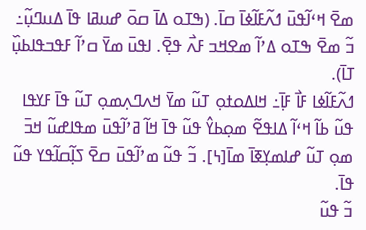ߘߐ߫ ߞߵߊ߬ߟߎ߫ ߗߍ߬ߓߊ߬ߦߊ߫ ߛߊ߫. (ߒߠߋ ߡߊ߫ ߛߋ߫ ߝߎߥߊ ߟߊ߫ ߡߎߣߎ߲߬߸ ߏ߬ ߘߐ߫ ߒߠߋ ߡߴߊ߬ ߘߐߞߏ ߓߍ߯ ߟߐ߲߫. ߊߟߎ߫ ߘߌ߫ ߛߴߊ߬ ߓߟߏߟߊߕߎ߲߰ ߠߊ߫).
ߗߍ߬ߓߊ߬ߦߊ ߓߊ߯ ߓߊ߲߫߸ ߞߊߡߋߙߋ߲ ߠߎ߬ ߘߌ߫ ߞߍߣߍ߲ߘߋ߲ ߠߎ߬ ߟߊ߫ ߓߌߟߊ ߟߎ߬ ߕߊ߬ ߞߵߊ߬ ߡߊߟߐ߬ ߘߋ߲ߕߌ߮ ߟߎ߬ ߟߊ߫ ߞߊ߬ ߥߴߊ߬ߟߎ߫ ߘߟߊߝߎ߬ ߞߏ߫ ߘߋ߲ ߠߎ߬ ߝߊߘߌ߲ߧߊ߫ ߘߊ߫[߆]. ߏ߬ ߟߎ߬ ߘߴߊ߬ߟߎ߫ ߛߐ߫ ߖߊ߲߬ߛߊ߬ߟߌ ߟߎ߬ ߟߊ߫.
ߏ߬ ߟߎ߬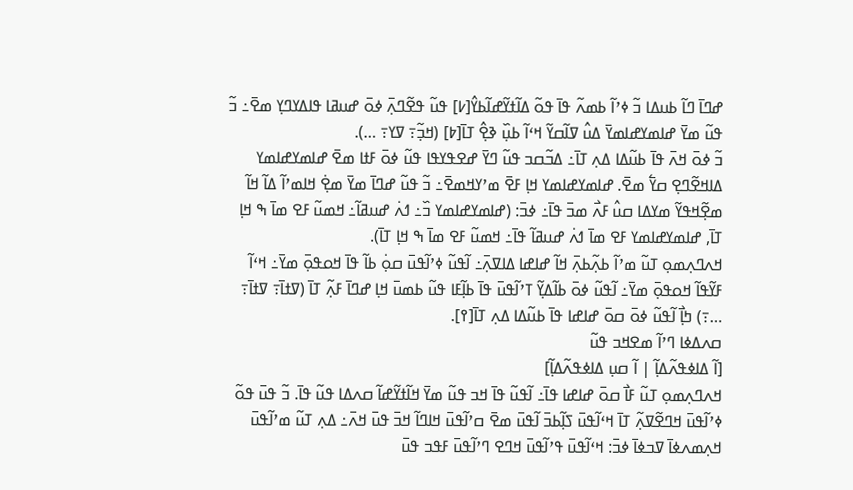ߝߣߊ߫ ߣߊ߬ ߕߎߡߊ ߏ߬ ߦߴߊ߬ ߕߘߍ߬ ߟߊ߫ ߟߋ߬ ߡߊ߬ߙߌ߬ߝߊ߬ߕߌ߮[߇] ߟߎ߬ ߟߐ߬ߣߍ߲߫ ߦߋ߫ ߝߎߥߊ ߟߊߡߌߣߌ߲ ߘߐ߫߸ ߏ߬ ߟߎ߬ ߘߌ߫ ߝߊߘߌߝߊߘߌ߫ ߡߎ߮ ߜߊ߬ߛߌ߬ ߞߵߊ߬ ߕߎ߲߰ ߢߐ߲߮ ߠߊ߫[߈] (ߞߏ߲߬߹ ߜߌ߹ …).
ߏ߬ ߦߋ߫ ߞߍ߫ ߟߊ߫ ߕߎ߬ߡߊ ߡߍ߲ ߠߊ߫߸ ߡߏ߬ߛߏ ߟߎ߬ ߣߌ߫ ߝߐߟߌߟߊ ߟߎ߬ ߦߋ߫ ߓߙߊ ߘߐ߫ ߝߊߘߌߝߊߘߌ ߡߊߞߐ߬ߣߐ߲ ߛߌ߱ ߘߐ߫. ߝߊߘߌߝߊߘߌ ߞߊ߲ ߓߐ߫ ߘߴߌߞߘߐ߫߸ ߏ߬ ߟߎ߬ ߝߣߊ߫ ߘߌ߫ ߘߐ߲߭ ߞߊߘߴߊ߬ ߡߊ߬ ߞߊ߬ ߘߐ߲߬ߞߟߌ߬ ߘߌߡߊ ߛߎ߮ ߓߍ߯ ߘߏ߫ ߟߊ߫߸ ߦߏ߫: (ߝߊߘߌߝߊߘߌ ߏ߰߸ ߗߍ߭ ߝߎߥߊ߬߸ ߞߘߎ߬ ߓߐ ߘߊ߫ ߒ ߞߊ߲ ߠߊ߫, ߝߊߘߌߝߊߘߌ ߓߐ ߘߊ߫ ߗߍ߭ ߝߎߥߊ߬ ߟߊ߫߸ ߞߘߎ߬ ߓߐ ߘߊ߫ ߒ ߞߊ߲ ߠߊ߫).
ߞߍߣߍ߲ߘߋ߲ ߠߎ߬ ߘߴߊ߬ ߕߍ߲߬ߕߍ߲߫ ߞߊ߬ ߝߊߝߊ ߡߊߜߍ߲߫߸ ߊ߬ߟߎ߬ ߦߴߊ߬ߟߎ߫ ߛߋ߲߭ ߕߊ߬ ߟߊ߫ ߞߋߟߋ߲߫ ߘߌ߫߸ ߞߵߊ߬ ߓߌ߬ߟߊ߬ ߞߋߟߋ߲߫ ߘߌ߫߸ ߊ߬ߟߎ߬ ߦߋ߫ ߕߊ߬ߡߌ߲߬ ߠߴߊ߬ߟߎ߫ ߟߊ߫ ߕߊ߲߬ߓߊ ߟߎ߬ ߕߘߎ߫ ߞߊ߲ ߝߣߊ߫ ߓߍ߲߬ ߠߊ߫ (ߜߙߊ߫߹ ߜߙߊ߫߹ …߹) ߤߊ߲߯ ߊ߬ߟߎ߬ ߦߋ߫ ߛߋ߫ ߝߊߝߊ ߟߊ߫ ߕߎ߬ߡߊ ߡߍ߲ ߠߊ߫[߉].
ߛߍߡߦߊ ߣߴߊ߬ ߘߐߞߏ ߟߎ߬
[ߊ߬ ߡߊߦߟߍ߬ߡߊ߲߬ | ߊ߬ ߛߎ߲ ߡߊߦߟߍ߬ߡߊ߲߬]
ߞߍߣߍ߲ߘߋ߲ ߠߎ߬ ߓߊ߯ ߛߋ߫ ߝߊߝߊ ߟߊ߫߸ ߊ߬ߟߎ߬ ߟߊ߫ ߞߏ ߟߎ߬ ߘߌ߫ ߞߊ߬ߙߌ߬ߝߊ߬ ߛߍߡߊ ߟߎ߬ ߟߊ߫. ߏ߬ ߟߎ߫ ߟߋ߬ ߦߴߊ߬ߟߎ߫ ߞߣߐ߬ߜߍ߲߬ ߠߊ߫ ߞߵߊ߬ߟߎ߫ ߖߊ߲߬ߕߏ߫ ߊ߬ߟߎ߫ ߘߐ߫ ߛߴߊ߬ߟߎ߫ ߞߊߣߊ߬ ߞߏ߫ ߟߎ߫ ߞߍ߫߸ ߡߍ߲ ߠߎ߬ ߘߴߊ߬ߟߎ߫ ߞߍ߲ߘߍߦߊ߫ ߜߏߦߊ߫ ߦߏ߫: ߞߵߊ߬ߟߎ߫ ߟߴߊ߬ߟߎ߫ ߞߣߐ ߣߴߊ߬ߟߎ߫ ߓߟߏ ߟߎ߫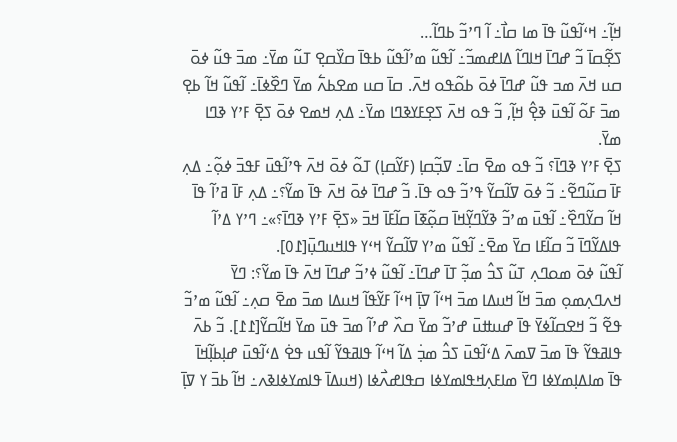ߞߊ߲߬߸ ߞߵߊ߬ߟߎ߬ ߟߊ߫ ߘߊ ߛߊ߯߸ ߊ߬ ߣߴߏ߬ ߕߣߊ߬…
ߖߐ߲߬ߛߊ߫ ߏ߬ ߝߣߊ߫ ߞߊߣߊ߬ ߡߊߝߘߏ߬߸ ߊ߬ߟߎ߬ ߘߴߊ߬ߟߎ߬ ߕߟߊ߫ ߛߌ߰ߛߐ߲ ߠߎ߬ ߘߌ߫߸ ߘߏ߫ ߟߎ߬ ߦߋ߫ ߛߎ ߞߍ߫ ߘߏ ߟߎ߬ ߝߣߊ߫ ߦߋ߫ ߕߋ߬ߟߋ ߞߍ߫. ߛߊ߫ ߛߎ ߘߐߕߍ߱ ߘߌ߫ ߣߐ߰ߦߊ߫߸ ߊ߬ߟߎ߬ ߞߊ߬ ߕߐ߲ ߘߏ߫ ߓߋ߬ ߊ߬ߟߎ߫ ߢߐ߲߮ ߞߊ߲߬, ߏ߬ ߟߋ ߞߍ߫ ߖߐ߲ߓߌߢߣߊ ߘߌ߫߸ ߡߍ߲ ߞߘߐ ߦߋ߫ ߖߐ߲߫ ߓߴߌ ߢߣߊ ߘߌ߫.
ߖߐ߲߫ ߓߴߌ ߢߣߊ߫؟ ߏ߬ ߟߋ ߘߐ߫ ߛߊ߫߸ ߜߏ߲߬ߛߊ߲ (ߓߌ߬ߛߊ߲) ߠߋ߬ ߦߋ߫ ߞߍ߫ ߟߴߊ߬ߟߎ߫ ߓߟߏ߫ ߦߋ߲߬߸ ߡߍ߲ ߓߊ߫ ߛߎ߬ߣߐ߬߸ ߏ߬ ߦߋ߫ ߜߊ߬ߛߌ߬ ߟߴߏ߬ ߟߋ ߟߊ߫. ߏ߬ ߝߣߊ߫ ߦߋ߫ ߞߍ߫ ߟߊ߫ ߘߌ߬؟߸ ߡߍ߲ ߓߊ߫ ߥߴߊ߬ ߟߊ߫ ߞߊ߬ ߛߌ߬ߣߐ߰߸ ߊ߬ߟߎ߫ ߘߴߏ߬ ߢߌ߬ߣߌ߲߬ߞߊ߫ ߛߋ߲߬ߧߊ߫ ߛߊ߬ߓߊ߫ ߞߏ߫ «ߖߐ߲߫ ߓߴߌ ߢߣߊ߫؟»߸ ߣߴߌ ߡߴߊ߬ ߟߊߡߌ߬ߣߊ߫ ߏ߬ ߛߊ߬ߓߊ ߛߌ߫ ߘߐ߫߸ ߊ߬ߟߎ߬ ߘߴߌ ߜߊ߬ߛߌ߬ ߞߵߌ ߟߊߞߎߣߎ߲߫[߁߀].
ߊ߬ߟߎ߬ ߦߋ߫ ߘߋߣߍ߲ ߠߎ߬ ߖߏ߮ ߘߏ߲߬ ߠߊ߫ ߝߣߊ߫߸ ߊ߬ߟߎ߬ ߦߴߏ߬ ߝߣߊ߫ ߞߍ߫ ߟߊ߫ ߘߌ߬؟: ߣߌ߫ ߞߍߣߍ߲ߘߋ߲ ߘߏ߫ ߞߊ߬ ߞߎߡߊ ߘߏ߫ ߞߵߊ߬ ߜߊ߲߫ ߞߵߊ߬ ߓߌ߬ߟߊ߬ ߞߎߡߊ ߘߏ߫ ߘߐ߫ ߛߍ߲߸ ߊ߬ߟߎ߬ ߘߴߏ߬ ߟߐ߬ ߏ߬ ߞߐߛߊ߬ߦߌ߫ ߟߊ߫ ߝߎߚߎ߫ ߝߴߏ߬ ߘߌ߫ ߛߍ߰ ߝߴߊ߬ ߘߏ߫ ߟߎ߫ ߘߌ߫ ߞߊ߬ߛߌ߬[߁߁]. ߏ߬ ߕߍ߫ ߟߊߥߟߌ߬ ߟߊ߫ ߘߏ߫ ߜߘߍ߫ ߡߵߊ߬ߟߎ߫ ߖߏ߮ ߘߏ߲߭ ߡߊ߬ ߞߵߊ߬ ߟߊߥߟߌ߬ ߊ߬ߟߎ ߟߐ߭ ߡߵߊ߬ߟߎ߫ ߝߊ߲ߕߊ߲߬ߞߊ߫ ߟߊ߫ ߘߊߡߊ߲ߘߌߦߊ ߣߌ߫ ߘߊߓߍ߲ߞߟߊߘߌߦߊ ߛߟߊߝߍ߯ߦߊ (ߞߎߡߊ߫ ߟߊߘߌߦߊߢߍ߸ ߞߊ߬ ߕߏ߫ ߌ ߜߊ߲߫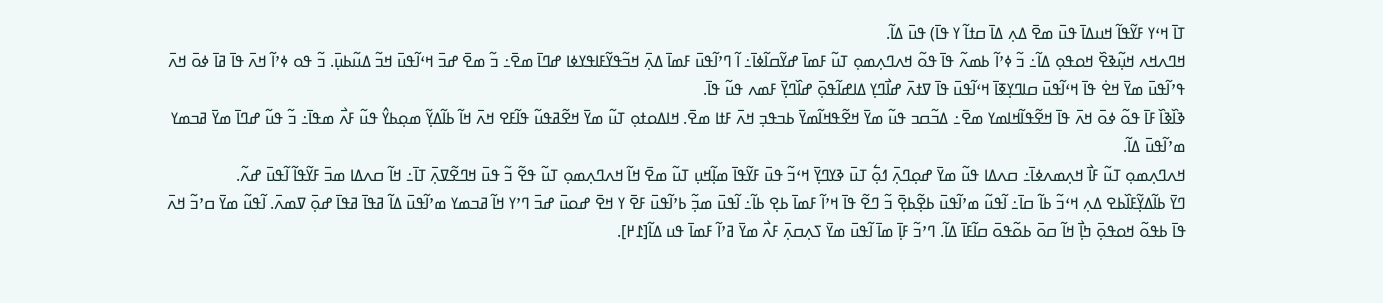ߠߊ߫ ߞߵߌ ߓߌ߬ߟߊ߬ ߞߎߡߊ߫ ߟߎ߫ ߘߐ߫ ߡߍ߲ ߡߊ߫ ߛߙߊ߬ ߌ ߟߊ߫) ߟߎ߫ ߡߊ߬.
ߞߣߍߞߍ ߞߎ߲߬ߢߐ߰ ߞߋߟߋ߲ ߡߊ߬߸ ߏ߬ ߦߴߊ߬ ߕߘߍ߬ ߟߊ߫ ߟߋ߬ ߞߍߣߍ߲ߘߋ߲ ߠߎ߬ ߓߘߊ߫ ߝߌ߬ߛߊ߬ߦߊ߫߸ ߊ߬ ߣߴߊ߬ߟߎ߫ ߓߘߊ߫ ߡߍ߲߫ ߞߏ߬ߟߌ߬ߓߊߟߌߦߊ ߝߣߊ߫ ߘߐ߫߸ ߏ߬ ߘߐ߫ ߝߏ߫ ߞߵߊ߬ߟߎ߫ ߞߏ߬ ߡߎ߬ߕߎ߲߫. ߏ߬ ߟߋ ߦߴߊ߬ ߞߍ߫ ߟߊ߫ ߥߊ߫ ߦߋ߫ ߞߍ߫ ߟߴߊ߬ߟߎ߫ ߘߌ߫ ߞߐ߭ ߟߊ߫ ߞߵߊ߬ߟߎ߫ ߛߊߣߌ߲ߧߊ߫ ߞߵߊ߬ߟߎ߫ ߟߊ߫ ߜߙߍ߫ ߝߊ߯ߣߌ߲ ߡߊߝߊ߬ߟߋ߲߫ ߝߊ߰ߣߌ߲߫ ߓߘߍ ߟߎ߬ ߟߊ߫.
ߢߊ߰ߢߊ߰ ߓߊ߫ ߟߋ߬ ߦߋ߫ ߞߍ߫ ߟߊ߫ ߞߐ߬ߟߊ߬ߞߊߘߌ ߘߐ߫߸ ߡߏ߬ߛߏ ߟߎ߬ ߘߌ߫ ߞߐ߬ߟߞߊ߬ߘߌ߫ ߕߏߟߏ߲ ߞߍ߫ ߓߙߊ ߘߐ߫. ߞߊߡߋߙߋ߲ ߠߎ߬ ߘߌ߫ ߞߐ߬ߥߟߎ߬ ߟߊ߬ߓߐ ߞߍ߫ ߞߊ߬ ߕߊ߬ߡߌ߲߬ ߘߋ߲ߕߌ߮ ߟߎ߬ ߓߍ߯ ߘߟߊ߫߸ ߏ߬ ߟߎ߬ ߝߣߊ߫ ߘߌ߫ ߥߏߘߌ ߘߴߊ߬ߟߎ߫ ߡߊ߬.
ߞߍߣߍ߲ߘߋ߲ ߠߎ߬ ߓߊ߯ ߞߍ߲ߘߍߦߊ߫߸ ߛߍߡߊ ߟߎ߬ ߘߌ߫ ߝߋ߲ߣߍ߲߫ ߗߋ߲߱ ߠߎ߫ ߢߌߣߌ߲߫ ߞߵߏ߬ ߟߎ߫ ߓߌ߬ߟߊ߫ ߘߊ߲߬ߞߎ߲ ߠߎ߬ ߘߐ߫ ߞߊ߬ ߞߍߣߍ߲ߘߋ߲ ߠߎ߬ ߟߐ߬ ߏ߬ ߟߎ߫ ߞߣߐ߬ߜߍ߲߫ ߠߊ߫߸ ߞߊ߬ ߛߍߡߊ ߘߏ߫ ߓߌ߬ߟߊ߬ ߊ߬ߟߎ߫ ߝߍ߬.
ߣߌ߫ ߕߊ߬ߡߌ߲߬ߓߊ߰ߕߐ ߡߍ߲ ߞߵߏ߬ ߕߊ߬ ߛߊ߫߸ ߊ߬ߟߎ߬ ߘߴߊ߬ߟߎ߫ ߕߐ߲߬ߕߐ߲߫ ߏ߬ ߣߐ߬ ߟߊ߫ ߞߴߊ߬ ߓߘߊ߫ ߕߐ߲ ߕߊ߬߸ ߊ߬ߟߎ߫ ߘߏ߲߬ ߕߴߊ߬ߟߎ߫ ߓߐ߫ ߌ ߞߐ߫ ߝߋߎ߫ ߝߏ߫ ߣߴߌ ߞߊ߬ ߥߏߘߌ ߘߴߊ߬ߟߎ߫ ߡߊ߬ ߥߟߊ߫ ߥߟߊ߫ ߝߋ߲߫ ߜߘߍ߫. ߊ߬ߟߎ߬ ߘߌ߫ ߛߴߏ߬ ߞߍ߫ ߟߊ߫ ߕߟߋ߬ ߞߋߟߋ߲߫ ߤߊ߲߯ ߞߊ߬ ߛߋ߫ ߕߋ߬ߟߋ߫ ߛߊ߬ߓߊ߫ ߡߊ߬. ߣߴߏ߬ ߓߊ߲߫ ߘߊ߫ ߊ߬ߟߎ߫ ߘߌ߫ ߖߍ߲ߛߍ߲߫ ߓߍ߯ ߘߌ߫ ߥߴߊ߬ ߓߘߊ߫ ߟߎ ߡߊ߬[߁߂].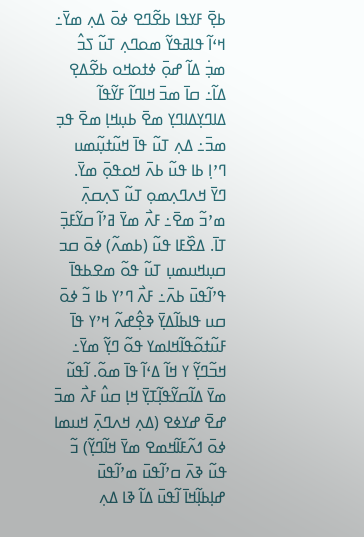ߕߐ߲߫ ߓߌߟߊ ߕߐ߬ߣߐ ߦߋ߫ ߡߍ߲ ߘߌ߫߸ ߞߵߊ߬ ߟߊߥߟߌ߬ ߘߋߣߍ߲ ߠߎ߬ ߖߏ߮ ߘߏ߲߭ ߡߊ߬ ߝߋ߲߫ ߦߙߋߞߋ ߕߐ߬ߡߐ߲ ߡߊ߬߸ ߛߊ߫ ߘߏ߫ ߞߊߣߊ߬ ߓߌ߬ߟߊ߬ ߡߊߣߌ߲ߡߊߣߌ߲ ߘߐ߫ ߕߎ߲ߞߊ߲ ߘߐ߫ ߟߏ߲ ߘߏ߫߸ ߡߍ߲ ߠߎ߬ ߟߊ߫ ߞߎ߬ߙߎ߲߬ߘߎ ߣߴߊ߲ ߕߊ ߟߎ߬ ߕߍ߫ ߞߋߟߋ߲߫ ߘߌ߫.
ߣߌ߫ ߞߍߣߍ߲ߘߋ߲ ߠߎ߬ ߖߍ߲ߛߍ߲߫ ߘߴߏ߬ ߘߐ߫߸ ߓߍ߯ ߘߌ߫ ߥߴߊ߬ ߛߌ߬ߓߏ߲߫ ߠߊ߫. ߡߐ߰ߓߊ ߟߎ߬ (ߕߘߍ߬) ߦߋ߫ ߛߏ ߛߎ߲ߞߎߘߎ߲ ߠߎ߬ ߟߋ߬ ߘߐߕߟߊ߫ ߟߴߊ߬ߟߎ߫ ߕߍ߫߸ ߓߍ߯ ߣߴߌ ߕߊ ߏ߬ ߦߋ߫ ߛߎ ߟߊߕߊ߬ߡߌ߲߫ ߢߐ߲߮ߝߍ߬ ߞߴߌ ߟߊ߫ ߓߎ߬ߙߋ߬ߟߊ߬ߞߊߘߌ ߟߋ߬ ߣߌ߲߬ ߘߌ߫߸ ߞߏ߬ߣߌ߲߬ ߌ ߞߊ߬ ߡߵߊ߬ ߟߊ߫ ߘߋ߬. ߊ߬ߟߎ߬ ߘߌ߫ ߡߊ߬ߛߌ߬ߟߊ߲߬ߠߌ߲߫ ߞߊ߲ ߛߎ߮ ߓߍ߯ ߘߏ߫ ߝߐ߫ ߝߌߦߐ (ߡߍ߲ ߞߍߣߍ߲߫ ߞߎߘߊ ߦߋ߫ ߗߍ߬ߓߊ߬ߞߘߐ ߘߌ߫ ߞߊ߬ߣߌ߲߬) ߏ߬ ߟߎ߬ ߢߍ߫ ߛߴߊ߬ߟߎ߫ ߘߴߊ߬ߟߎ߫ ߝߊ߲ߕߊ߲߬ߞߊ߫ ߊ߬ߟߎ߫ ߡߊ߬ ߢߊ ߡߍ߲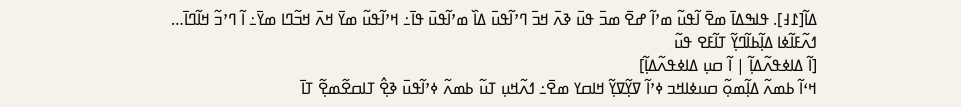ߡߊ߬[߁߃]. ߟߊߒߡߊ߫ ߘߐ߫ ߊ߬ߟߎ߬ ߘߴߊ߬ ߝߐ߫ ߘߏ߫ ߟߎ߫ ߢߍ߫ ߞߏ߫ ߣߴߊ߬ߟߎ߫ ߡߊ߰ ߘߴߊ߬ߟߎ߫ ߟߊ߫߸ ߞߴߊ߬ߟߎ߬ ߘߌ߫ ߞߍ߫ ߞߏ߬ߣߊ ߘߌ߫߸ ߊ߬ ߣߴߏ߬ ߞߊ߬ߣߊ߫…
ߗߍ߬ߓߊ߬ߦߊ ߡߊ߲߬ߕߊ߬ߣߌ߲߬ ߠߊ߬ߓߐ ߟߎ߬
[ߊ߬ ߡߊߦߟߍ߬ߡߊ߲߬ | ߊ߬ ߛߎ߲ ߡߊߦߟߍ߬ߡߊ߲߬]
ߞߵߊ߬ ߕߘߍ߬ ߡߊ߲߬ߘߋ߲߬ ߛߎߦߊߞߏ ߦߴߊ߬ ߜߌ߲߬ߜߌ߲߬ ߞߊߛߌ ߘߐ߫߸ ߗߍ߬ߞߎ߲ ߠߎ߬ ߕߘߍ߬ ߦߴߊ߬ߟߎ߫ ߢߐ߲߮ ߠߊߛߐ߬ߘߐ߲߬ ߠߊ߫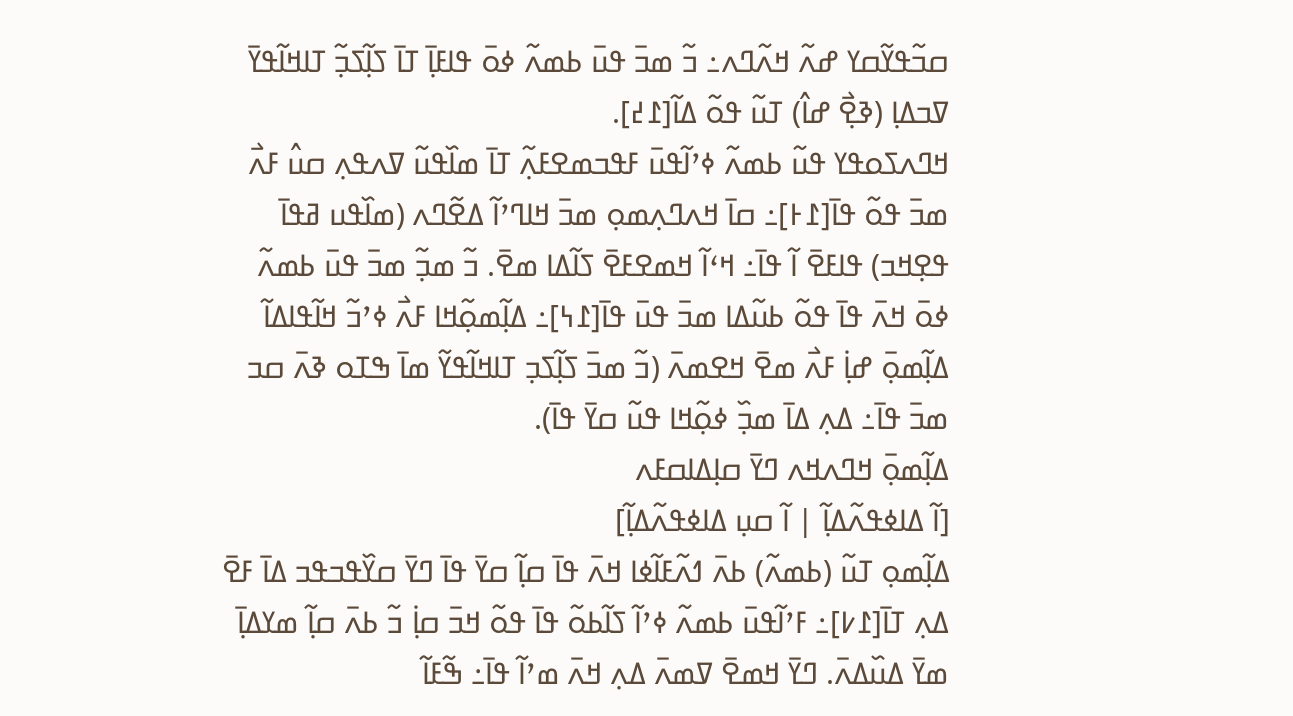ߛߏ߬ߟߌ߬ߛߌ ߝߍ߬ ߞߍ߬ߣߍ߸ ߏ߬ ߘߏ߫ ߟߎ߫ ߕߘߍ߬ ߦߋ߫ ߟߊߓߊ߲߫ ߠߊ߫ ߖߊ߲߬ߖߏ߲߬ ߠߊߞߊ߬ߟߌ߫ ߜߏߡߊ߲ (ߢߐ߲߯ ߝߊ߮) ߠߎ߬ ߟߋ߬ ߡߊ߬[߁߄].
ߞߣߍߖߋߟߌ ߟߎ߬ ߕߘߍ߬ ߦߴߊ߬ߟߎ߫ ߓߟߏߘߐߓߍ߲߬ ߠߊ߫ ߘߊ߰ߟߎ߬ ߜߍߟߍ߲ ߛߎ߮ ߓߍ߯ ߘߏ߫ ߟߋ߬ ߟߊ߫[߁߅]߸ ߛߊ߫ ߞߍߣߍ߲ߘߋ߲ ߘߏ߫ ߞߊߣߴߊ߬ ߡߐ߬ߣߍ (ߘߊ߰ߟߎ ߥߟߊ߫ ߟߐ߲ߞߏ) ߟߊߓߐ߫ ߊ߬ ߟߊ߫߸ ߞߵߊ߬ ߞߘߐߓߐ߫ ߖߊ߬ߡߊ ߘߐ߫. ߏ߬ ߘߏ߲߬ ߘߏ߫ ߟߎ߫ ߕߘߍ߬ ߦߋ߫ ߞߍ߫ ߟߊ߫ ߟߋ߬ ߕߎ߬ߡߊ ߘߏ߫ ߟߎ߫ ߟߊ߫[߁߆]߸ ߡߊ߲߬ߘߋ߲߬ߞߊ ߓߍ߯ ߦߴߏ߬ ߞߊ߬ߟߊߡߊ߬ ߡߊ߲߬ߘߋ߲߫ ߝߊ߲߭ ߓߍ߯ ߘߐ߫ ߞߐߘߍ߫ (ߏ߬ ߘߏ߫ ߖߊ߲߬ߖߏ߲ ߠߊߞߊ߬ߟߌ߬ ߘߊ߫ ߒߠߋ ߢߍ߫ ߛߏ ߘߏ߫ ߟߊ߫߸ ߡߍ߲ ߡߊ߫ ߘߏ߲߰ ߦߋ߲߬ߞߊ ߟߎ߬ ߛߌ߫ ߟߊ߫).
ߡߊ߲߬ߘߋ߲߫ ߞߣߍߞߍ ߣߌ߫ ߛߊ߲ߡߊߛߓߍ
[ߊ߬ ߡߊߦߟߍ߬ߡߊ߲߬ | ߊ߬ ߛߎ߲ ߡߊߦߟߍ߬ߡߊ߲߬]
ߡߊ߲߬ߘߋ߲ ߠߎ߬ (ߕߘߍ߬) ߕߍ߫ ߗߍ߬ߓߊ߬ߦߊ ߞߍ߫ ߟߊ߫ ߛߊ߲߬ ߛߌ߫ ߟߊ߫ ߣߌ߫ ߛߌ߰ߟߏߟߏ ߡߊ߫ ߓߐ߫ ߡߍ߲ ߠߊ߫[߁߇]߸ ߓߴߊ߬ߟߎ߫ ߕߘߍ߬ ߦߴߊ߬ ߖߊ߬ߕߋ߬ ߟߊ߫ ߟߋ߬ ߞߏ߫ ߛߊ߲߭ ߏ߬ ߕߍ߫ ߛߊ߲߬ ߘߌߡߊ߲߫ ߘߌ߫ ߡߎ߰ߡߍ߫. ߣߌ߫ ߞߘߐ߫ ߜߘߍ߫ ߡߍ߲ ߞߍ߫ ߘߴߊ߬ ߟߊ߫߸ ߒ߬ߓߊ߬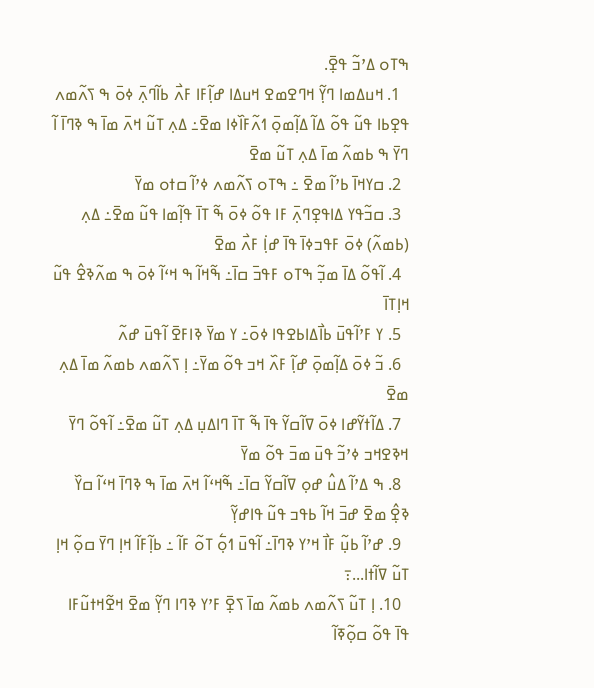ߒߠߋ ߡߴߏ߬ ߟߐ߲߫.
  1. ߞߎߡߘߊ ߣߌ߲߬ ߞߣߐߘߐ ߞߎߡߊ ߝߊ߲߬ߓߊ ߓߍ߯ ߕߊ߬ߣߍ߲߫ ߦߋ߫ ߒ ߖߍ߬ߘߍ ߟߐ߲ߕߊ ߟߎ߬ ߟߋ߬ ߡߊ߬ ߡߊ߲߬ߘߋ߲߫ ߗߍ߬ߓߊ߰ߦߊ ߘߐ߫߸ ߡߍ߲ ߠߎ߬ ߞߍ߫ ߘߊ߫ ߒ ߢߣߊ߫ ߊ߬ ߣߌ߫ ߒ ߕߘߍ߬ ߘߊ߫ ߡߍ߲ ߠߎ߬ ߘߐ߫
  2. ߛߌߞߊ߫ ߕߴߊ߬ ߘߐ߫ ߸ ߒߠߋ ߖߍ߬ߘߍ ߦߴߊ߬ ߛߙߋ ߘߌ߫
  3. ߛߏ߬ߟߌ ߡߊߟߐ߲ߣߍ߲߫ ߓߊ ߟߋ߬ ߦߋ߫ ߒ߬ ߠߊ߫ ߟߊ߲߬ߘߊ ߟߎ߬ ߘߐ߫߸ ߡߍ߲ (ߕߘߍ߬) ߦߋ߫ ߓߟߏߦߊ߫ ߟߊ߫ ߝߊ߲߭ ߓߍ߯ ߘߐ߫
  4. ߊ߬ߟߋ߬ ߡߊ߫ ߘߏ߲߬ ߒߠߋ ߓߟߏ߫ ߛߊ߫߸ ߒ߬ߞߊ߬ ߒ ߞߵߊ߬ ߦߋ߫ ߒ ߘߍ߬ߢߐ߮ ߟߎ߬ ߞߊ߲ߠߊ߫
  5. ߌ ߓߴߊ߬ߟߎ߫ ߕߊ߯ߡߊߕߐߟߊ ߦߋ߫߸ ߌ ߘߌ߫ ߢߊߓߐ߫ ߊ߬ߟߎ߫ ߝߍ߬
  6. ߏ߬ ߦߋ߫ ߡߊ߲߬ߘߋ߲߫ ߝߊ߲߬ ߓߍ߰ ߞߏ ߟߋ߬ ߘߌ߫߸ ߊ߲ ߖߍ߬ߘߍ ߕߘߍ߬ ߘߊ߫ ߡߍ߲ ߘߐ߫
  7. ߡߊ߬ߙߌ߬ߝߊ ߦߋ߫ ߜߊ߬ߛߌ߬ ߟߊ߫ ߒ߬ ߠߊ߫ ߣߊߡߎ߲ ߡߍ߲ ߠߎ߬ ߘߐ߫߸ ߊ߬ߟߋ߬ ߣߌ߫ ߞߢߐߞߏ ߦߴߏ߬ ߟߎ߫ ߘߏ߫ ߟߋ߬ ߘߌ߫
  8. ߒ ߡߴߊ߬ ߡߎ߮ ߝߋ߲ ߜߊ߬ߛߌ߬ ߛߊ߫߸ ߒ߬ߞߵߊ߬ ߞߍ߫ ߘߊ߫ ߒ ߢߣߊ߫ ߞߵߊ߬ ߛߌ߰ ߢߐ߲߮ ߘߐ߫ ߝߏ߫ ߞߊ߬ ߕߟߏ ߟߎ߬ ߟߊߝߌ߲߬
  9. ߝߴߊ߬ ߕߎ߲߬ ߓߊ߯ ߞߴߌ ߢߣߊ߫߸ ߊ߬ߟߎ߫ ߗߋ߲߱ ߠߋ߬ ߓߊ߬ ߸ ߕߊ߲߬ߓߊ߬ ߞߊ߲ ߣߌ߫ ߛߋ߲߬ ߞߊ߲ ߠߎ߬ ߜߊ߬ߙߊ...߹
  10. ߊ߲ ߠߎ߬ ߖߍ߬ߘߍ ߕߘߍ߬ ߘߊ߫ ߖߐ߲߫ ߓߴߌ ߢߣߊ ߣߌ߲߬ ߘߐ߫ ߞߐ߬ߞߙߎ߬ߓߊ ߟߊ߫ ߟߋ߬ ߛߋ߲߬ߧߊ߬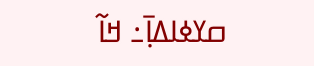ߛߌߦߊߡߊ߲߫߸ ߞߊ߬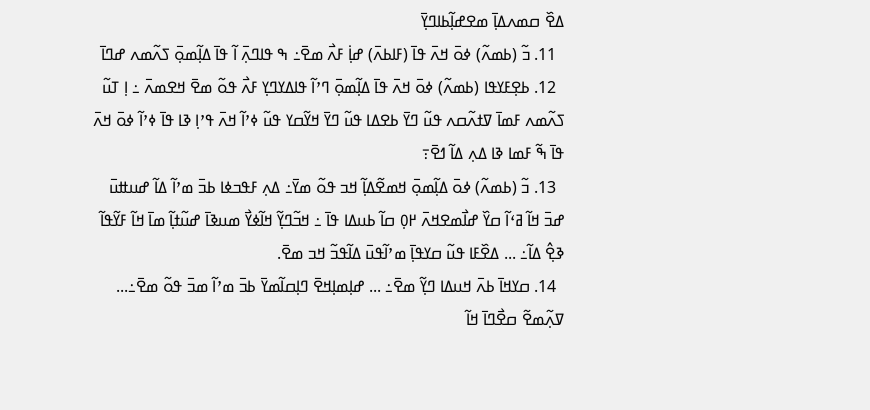ߡߐ߰ ߛߘߍߡߊ߲߫ ߘߐߝߊ߲߬ߕߊߣߌ߲߫
  11. ߏ߬ (ߕߘߍ߬) ߦߋ߫ ߞߍ߫ ߟߊ߫ (ߓߊߕߍ߫) ߝߊ߲߭ ߓߍ߯ ߘߐ߫߸ ߒ ߟߊߣߍ߲߫ ߊ߬ ߟߊ߫ ߡߊ߲߬ߘߋ߲߫ ߖߍ߬ߘߍ ߝߣߊ߫
  12. ߕߐ߲ߓߌߟߊ (ߕߘߍ߬) ߦߋ߫ ߞߍ߫ ߟߊ߫ ߡߊ߲߬ߘߋ߲߫ ߣߴߊ߬ ߟߊߡߌߣߌ߲ ߓߍ߯ ߟߋ߬ ߘߐ߫ ߞߐߘߍ߫ ߸ ߊ߲ ߠߎ߬ ߖߍ߬ߘߍ ߓߘߊ߫ ߜߙߍ߬ߛߍ ߟߎ߬ ߣߌ߫ ߕߐߡߊ ߟߎ߬ ߣߌ߫ ߞߌ߬ߛߌ ߟߎ߬ ߦߴߊ߬ ߞߍ߫ ߟߴߊ߲ ߢߊ ߟߊ߫ ߦߴߊ߬ ߦߋ߫ ߞߍ߫ ߟߊ߫ ߒ߬ ߓߘߊ ߢߊ ߡߍ߲ ߡߊ߬ ߗߐ߫߹
  13. ߏ߬ (ߕߘߍ߬) ߦߋ߫ ߡߊ߲߬ߘߋ߲߫ ߞߘߐ߬ߡߊ߲߬ ߞߏ ߟߋ߬ ߘߌ߫߸ ߡߍ߲ ߓߟߏߦߊ ߕߏ߫ ߘߴߊ߬ ߡߊ߬ ߝߎߚߎ߫ ߝߏ߫ ߞߊ߬ ߥߵߊ߬ ߛߌ߰ ߝߊ߯ߘߐߞߍ߫ ߂߀߲ ߛߊ߬ ߕߎߡߊ ߟߊ߫ ߸ ߞߏ߬ߣߌ߲߬ ߞߊ߬ߦߌ߯ ߘߎߢߊ߫ ߝߎ߬ߙߊ߲߬ ߘߊ߫ ߞߊ߬ ߓߌ߬ߟߊ߬ ߢߐ߲߮ ߡߊ߬߸ ... ߡߐ߰ߓߊ ߟߎ߬ ߛߌߟߊ߲߫ ߘߴߊ߬ߟߎ߫ ߡߊ߬ߟߏ߬ ߞߏ ߘߐ߫.
  14. ߛߌߞߊ߫ ߕߍ߫ ߞߎߡߊ ߣߌ߲߬ ߘߐ߫߸ ... ߝߊ߲ߘߊ߲ߞߐ߫ ߣߊ߲ߛߊ߬ߘߌ߫ ߕߏ߫ ߘߴߊ߬ ߘߏ߫ ߟߋ߬ ߘߐ߫߸... ߜߍ߲߬ߘߐ߬ ߛߐ߯ߣߊ߫ ߞߊ߬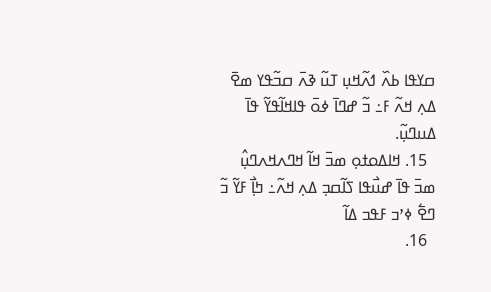ߛߌߟߊ ߕߍ߰ ߗߍ߬ߞߎ߲ ߠߎ߬ ߢߍ߫ ߛߏ߬ߟߌ ߘߐ߫ ߡߍ߲ ߞߍ߬ ߓ߸ ߏ߬ ߝߣߊ߫ ߦߋ߫ ߟߊߞߊ߬ߟߌ߬ ߟߊ߫ ߡߎߣߎ߲߬.
  15. ߞߊߡߋߙߋ߲ ߘߏ߫ ߞߊ߬ ߞߣߍߞߍߣߎ߲߮ ߘߏ߫ ߟߊ߫ ߝߎ߯ߟߊ ߖߊ߬ߛߏ߲ ߡߍ߲ ߞߍ߬߸ ߤߊ߲߯ ߓߌ߬ ߏ߬ ߣߐ߱ ߦߴߏ ߓߟߏ ߡߊ߬
  16.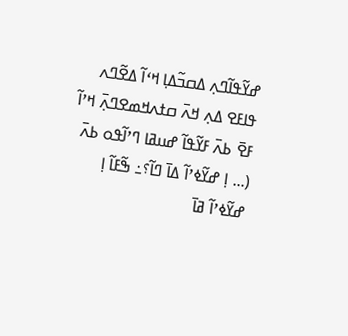ߝߌ߬ߟߊ߬ߣߍ߲ ߡߛߏ߬ߡߊ߲ ߞߵߊ߬ ߡߐ߬ߣߍ ߟߊߓߐ ߡߍ߲ ߞߍ߫ ߛߙߍߞߘߐߣߍ߲߫ ߞߴߊ߬ ߓߐ߫ ߕߍ߫ ߓߌ߬ߟߊ߬ ߝߎߥߊ ߣߴߊ߬ߟߋ ߕߍ߫ (... ߊ߲ ߝߌ߬ߦߴߊ߬ ߡߊ߫ ߣߊ߬؟߸ ߒ߬ߓߊ߬ ߊ߲ ߝߌ߬ߦߴߊ߬ ߥߊ߫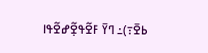ߕߐ߫߹)߸ ߣߌ߫ ߓߐ߬ߟߐ߲߬ߝߐ߬ߟߊ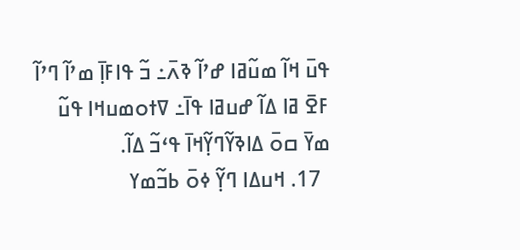ߟߎ߫ ߞߊ߬ ߘߎ߬ߥߊ ߝߴߊ߬ ߢߍ߫߸ ߏ߬ ߟߊߓߊ߲߫ ߘߴߊ߬ ߣߴߊ߬ ߓߐ߫ ߥߊ ߡߊ߬ ߝߎߥߊ ߟߊ߫߸ ߜߙߋߘߎߞߊ ߟߎ߬ ߘߌ߫ ߛߋ߫ ߡߊߢߌ߬ߣߌ߲߬ߞߊ߫ ߟߵߏ߬ ߡߊ߬.
  17. ߞߎߡߊ ߣߌ߲߬ ߦߋ߫ ߕߏ߬ߘߌ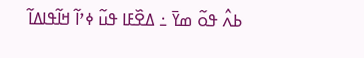ߕߍ߮ ߟߋ߬ ߘߌ߫ ߸ ߡߐ߰ߓߊ ߟߎ߬ ߦߴߊ߬ ߞߊ߬ߟߊߡߊ߬